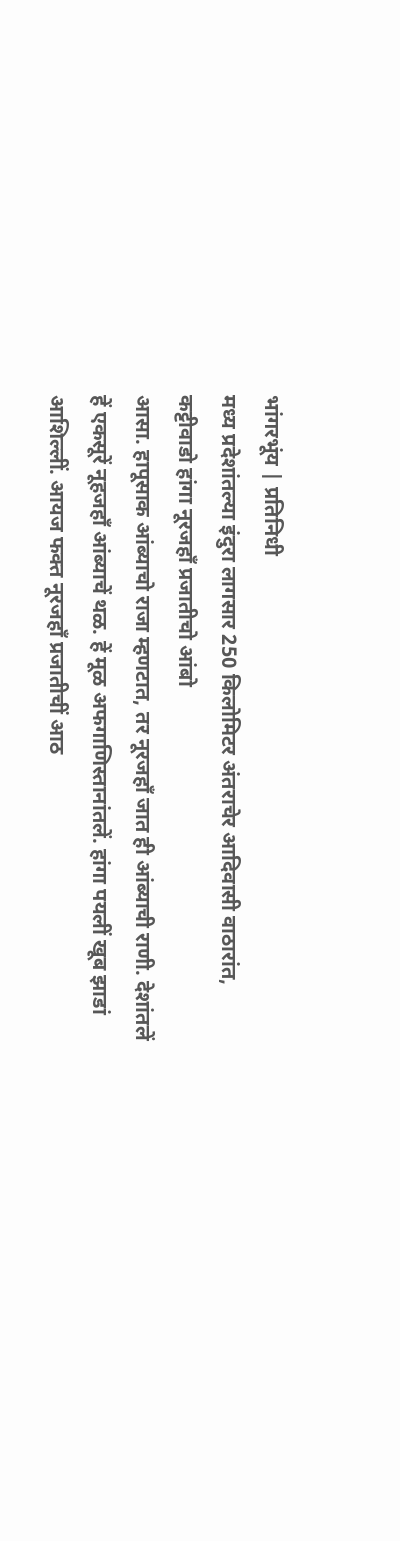भांगरभूंय | प्रतिनिधी
मध्य प्रदेशांतल्या इंदुरा लागसार 250 किलोमिटर अंतराचेर आदिवासी वाठारांत, कट्टीवाडो हांगा नूरजहाँ प्रजातीचो आंबो
आसा. हापूसाक आंब्याचो राजा म्हणटात, तर नूरजहाँ जात ही आंब्याची राणी. देशांतलें हें एकसूरें नूहजहाँ आंब्याचें थळ. हें मूळ अफगाणिस्तानांतलें. हांगा पयलीं खूब झाडां आशिल्लीं. आयज फक्त नूरजहाँ प्रजातीचीं आठ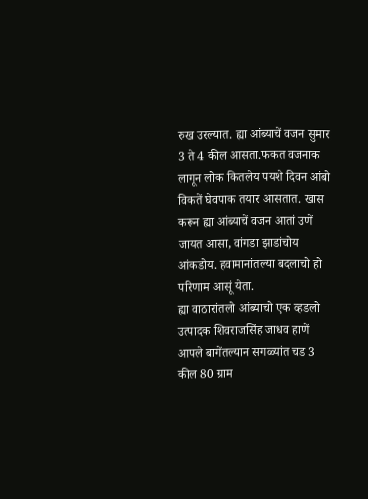रुख उरल्यात. ह्या आंब्याचें वजन सुमार 3 ते 4 कील आसता.फकत वजनाक लागून लोक कितलेय पयशे दिवन आंबो विकतें घेवपाक तयार आसतात. खास करून ह्या आंब्याचें वजन आतां उणें जायत आसा, वांगडा झाडांचोय आंकडोय. हवामानांतल्या बदलाचो हो परिणाम आसूं येता.
ह्या वाठारांतलो आंब्याचो एक व्हडलो उत्पादक शिवराजसिंह जाधव हाणें आपले बागेंतल्यान सगळ्यांत चड 3 कील 80 ग्राम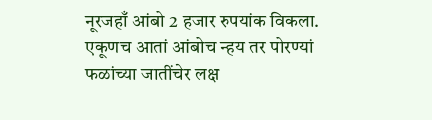नूरजहाँ आंबो 2 हजार रुपयांक विकला.
एकूणच आतां आंबोच न्हय तर पोरण्यां फळांच्या जातींचेर लक्ष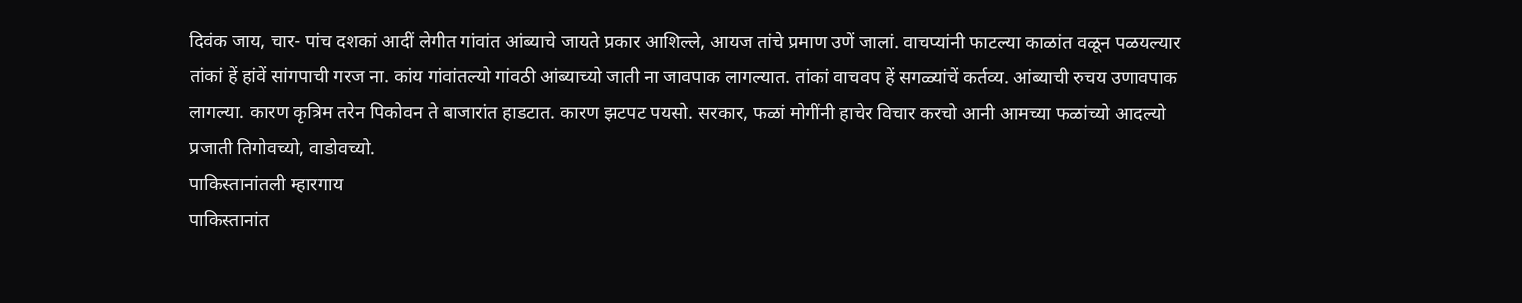दिवंक जाय, चार- पांच दशकां आदीं लेगीत गांवांत आंब्याचे जायते प्रकार आशिल्ले, आयज तांचे प्रमाण उणें जालां. वाचप्यांनी फाटल्या काळांत वळून पळयल्यार तांकां हें हांवें सांगपाची गरज ना. कांय गांवांतल्यो गांवठी आंब्याच्यो जाती ना जावपाक लागल्यात. तांकां वाचवप हें सगळ्यांचें कर्तव्य. आंब्याची रुचय उणावपाक लागल्या. कारण कृत्रिम तरेन पिकोवन ते बाजारांत हाडटात. कारण झटपट पयसो. सरकार, फळां मोगींनी हाचेर विचार करचो आनी आमच्या फळांच्यो आदल्यो प्रजाती तिगोवच्यो, वाडोवच्यो.
पाकिस्तानांतली म्हारगाय
पाकिस्तानांत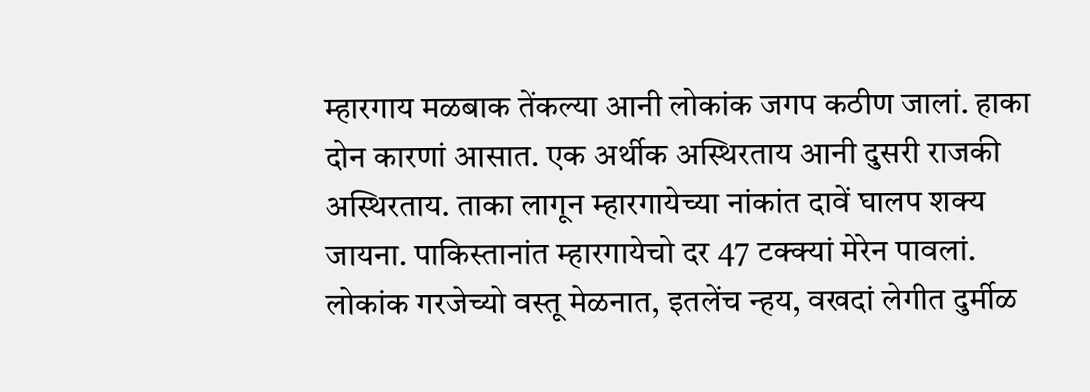म्हारगाय मळबाक तेंकल्या आनी लोकांक जगप कठीण जालां. हाका दोन कारणां आसात. एक अर्थीक अस्थिरताय आनी दुसरी राजकी अस्थिरताय. ताका लागून म्हारगायेच्या नांकांत दावें घालप शक्य जायना. पाकिस्तानांत म्हारगायेचो दर 47 टक्क्यां मेरेन पावलां. लोकांक गरजेच्यो वस्तू मेळनात, इतलेंच न्हय, वखदां लेगीत दुर्मीळ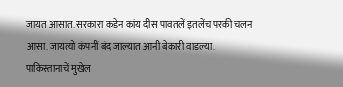जायत आसात. सरकारा कडेन कांय दीस पावतलें इतलेंच परकी चलन आसा. जायत्यो कंपनीं बंद जाल्यात आनी बेकारी वाडल्या.
पाकिस्तानाचें मुखेल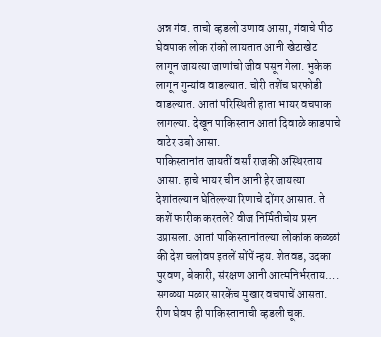अन्न गंव. ताचो व्हडलो उणाव आसा, गंवाचे पीठ घेवपाक लोक रांको लायतात आनी खेटाखेट लागून जायत्या जाणांचो जीव पसून गेला. भुकेक लागून गुन्यांव वाडल्यात. चोरी तशेंच घरफोडी वाडल्यात. आतां परिस्थिती हाता भायर वचपाक लागल्या. देखून पाकिस्तान आतां दिवाळे काडपाचे वाटेर उबो आसा.
पाकिस्तानांत जायतीं वर्सां राजकी अस्थिरताय आसा. हाचे भायर चीन आनी हेर जायत्या देशांतल्यान घेतिल्ल्या रिणाचे दोंगर आसात. ते कशें फारीक करतले? वीज निर्मितीचोय प्रस्न उप्रासला. आतां पाकिस्तानांतल्या लोकांक कळ्ळां की देश चलोवप इतलें सोंपें न्हय. शेतवड, उदका पुरवण, बेकारी, संरक्षण आनी आत्मनिर्भरताय…. सगळ्या मळार सारकेंच मुखार वचपाचें आसता. रीण घेवप ही पाकिस्तानाची व्हडली चूक.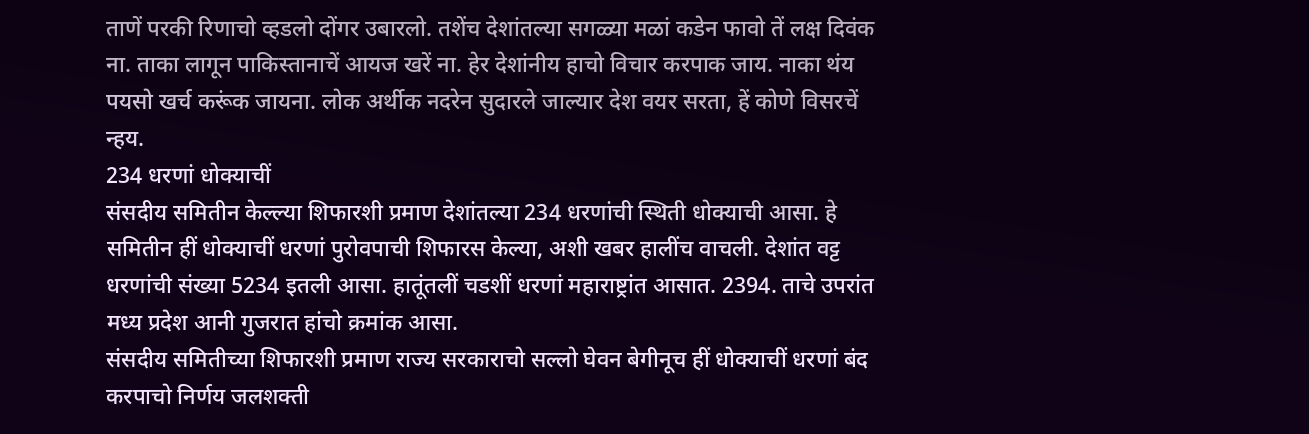ताणें परकी रिणाचो व्हडलो दोंगर उबारलो. तशेंच देशांतल्या सगळ्या मळां कडेन फावो तें लक्ष दिवंक ना. ताका लागून पाकिस्तानाचें आयज खरें ना. हेर देशांनीय हाचो विचार करपाक जाय. नाका थंय पयसो खर्च करूंक जायना. लोक अर्थीक नदरेन सुदारले जाल्यार देश वयर सरता, हें कोणे विसरचें न्हय.
234 धरणां धोक्याचीं
संसदीय समितीन केल्ल्या शिफारशी प्रमाण देशांतल्या 234 धरणांची स्थिती धोक्याची आसा. हे समितीन हीं धोक्याचीं धरणां पुरोवपाची शिफारस केल्या, अशी खबर हालींच वाचली. देशांत वट्ट धरणांची संख्या 5234 इतली आसा. हातूंतलीं चडशीं धरणां महाराष्ट्रांत आसात. 2394. ताचे उपरांत मध्य प्रदेश आनी गुजरात हांचो क्रमांक आसा.
संसदीय समितीच्या शिफारशी प्रमाण राज्य सरकाराचो सल्लो घेवन बेगीनूच हीं धोक्याचीं धरणां बंद करपाचो निर्णय जलशक्ती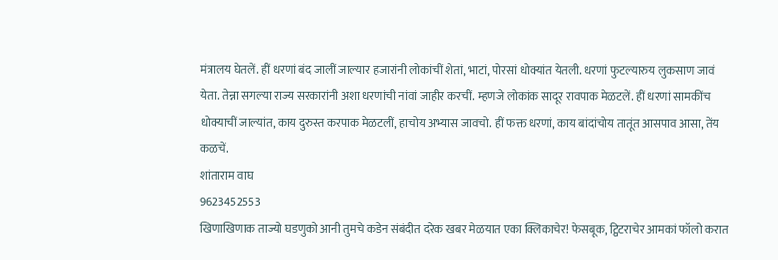मंत्रालय घेतलें. हीं धरणां बंद जालीं जाल्यार हजारांनी लोकांचीं शेतां, भाटां, पोरसां धोक्यांत येतली. धरणां फुटल्यारुय लुकसाण जावं येता. तेन्ना सगल्या राज्य सरकारांनी अशा धरणांची नांवां जाहीर करचीं. म्हणजे लोकांक सादूर रावपाक मेळटलें. हीं धरणां सामकींच धोक्याचीं जाल्यांत, काय दुरुस्त करपाक मेळटलीं, हाचोय अभ्यास जावचो. हीं फक्त धरणां, काय बांदांचोय तातूंत आसपाव आसा, तेंय कळचें.
शांताराम वाघ
9623452553
खिणाखिणाक ताज्यो घडणुको आनी तुमचे कडेन संबंदीत दरेक खबर मेळयात एका क्लिकाचेर! फेसबूक, ट्विटराचेर आमकां फॉलो करात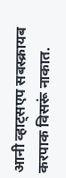आनी व्हाट्सएप सबस्क्रायब करपाक विसरूं नाकात.